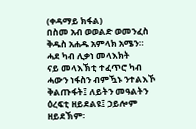(ቀዳማይ ክፋል)
በስመ አብ ወወልድ ወመንፈስ ቅዱስ አሐዱ አምላክ አሜን።
ሓደ ካብ ሊቃነ መላእክት
ናይ መላእኽቲ ተፈጥሮ ካብ ሓውን ነፋስን ብምዃኑ ንተልእኾ ቅልጡፋት፤ ለይትን መዓልትን ዕረፍቲ ዘይደልዩ፤ ኃይሎም ዘይደኽም፡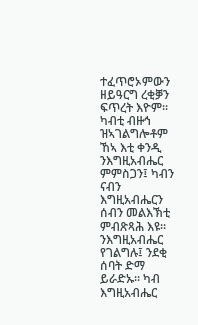ተፈጥሮኦምውን ዘይዓርግ ረቂቓን ፍጥረት እዮም። ካብቲ ብዙኅ ዝኣገልግሎቶም ኸኣ እቲ ቀንዲ ንእግዚአብሔር ምምስጋን፤ ካብን ናብን እግዚአብሔርን ሰብን መልእኽቲ ምብጽጻሕ እዩ። ንእግዚአብሔር የገልግሉ፤ ንደቂ ሰባት ድማ ይራድኡ። ካብ እግዚአብሔር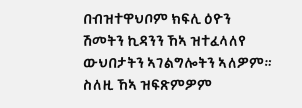በብዝተዋህቦም ክፍሊ ዕዮን ሽመትን ኪዳንን ኸኣ ዝተፈላለየ ውህበታትን ኣገልግሎትን ኣለዎም። ስለዚ ኸኣ ዝፍጽምዎም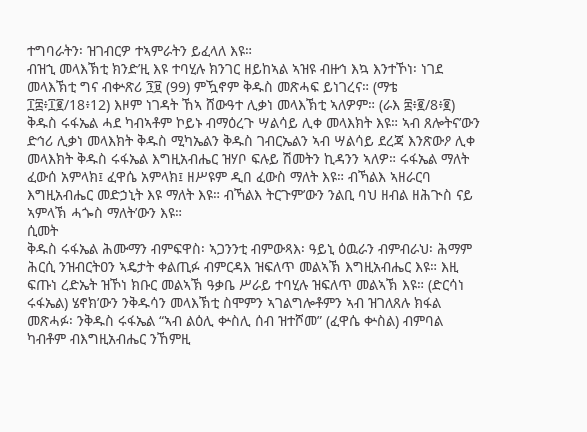ተግባራትን፡ ዝገብርዎ ተኣምራትን ይፈላለ እዩ።
ብዝኂ መላእኽቲ ክንድ’ዚ እዩ ተባሂሉ ክንገር ዘይከኣል ኣዝዩ ብዙኅ እኳ እንተኾነ፡ ነገደ መላእኽቲ ግና ብቍጽሪ ፺፱ (99) ምዃኖም ቅዱስ መጽሓፍ ይነገረና። (ማቴ ፲፰፥፲፪/18፥12) እዞም ነገዳት ኸኣ ሸውዓተ ሊቃነ መላእኽቲ ኣለዎም። (ራእ ፰፥፪/8፥፪) ቅዱስ ሩፋኤል ሓደ ካብኣቶም ኮይኑ ብማዕረጉ ሣልሳይ ሊቀ መላእክት እዩ። ኣብ ጸሎትና’ውን ድኅሪ ሊቃነ መላእክት ቅዱስ ሚካኤልን ቅዱስ ገብርኤልን ኣብ ሣልሳይ ደረጃ እንጽውዖ ሊቀ መላእክት ቅዱስ ሩፋኤል እግዚአብሔር ዝሃቦ ፍሉይ ሽመትን ኪዳንን ኣለዎ። ሩፋኤል ማለት ፈውሰ አምላክ፤ ፈዋሴ አምላክ፤ ዘሥዩም ዲበ ፈውስ ማለት እዩ። ብኻልእ ኣዘራርባ እግዚአብሔር መድኃኒት እዩ ማለት እዩ። ብኻልእ ትርጉም’ውን ንልቢ ባህ ዘብል ዘሕጒስ ናይ ኣምላኽ ሓጐስ ማለት’ውን እዩ።
ሲመት
ቅዱስ ሩፋኤል ሕሙማን ብምፍዋስ፡ ኣጋንንቲ ብምውጻእ፡ ዓይኒ ዕዉራን ብምብራህ፡ ሕማም ሕርሲ ንዝብርትዐን ኣዴታት ቀልጢፉ ብምርዳእ ዝፍለጥ መልኣኽ እግዚአብሔር እዩ። እዚ ፍጡነ ረድኤት ዝኾነ ክቡር መልኣኽ ዓቃቤ ሥራይ ተባሂሉ ዝፍለጥ መልኣኽ እዩ። (ድርሳነ ሩፋኤል) ሄኖክ’ውን ንቅዱሳን መላእኽቲ ስሞምን ኣገልግሎቶምን ኣብ ዝገለጸሉ ክፋል መጽሓፉ፡ ንቅዱስ ሩፋኤል “ኣብ ልዕሊ ቍስሊ ሰብ ዝተሾመ” (ፈዋሴ ቍስል) ብምባል ካብቶም ብእግዚአብሔር ንኸምዚ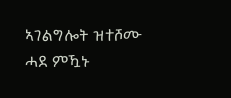ኣገልግሎት ዝተሾሙ ሓደ ምዃኑ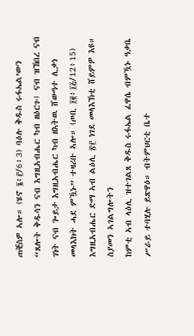ጠቒስዎ ኣሎ። (ሄኖ ፮፥፫/6፥3) ባዕሉ ቅዱስ ሩፋኤል’ውን “ጸሎት ቅዱሳን ናብ እግዚአብሔር ካብ ዘዕርጉ፤ ናብ ዝኸበረ ናብ ገነት ናብ ጐይታ እግዚአብሔር ካብ ዘእትዉ ሸውዓተ ሊቃነ መላእክት ሓደ ምዃኑ” ተዛሪቡ ኣሎ። (ጦቢ ፲፪፥፲፭/12፥15) እግዚአብሔር ድማ ኣብ ልዕሊ ፳፫ ነገደ መላእኽቲ ሸይምዎ እዩ።
ስያመን ኣገልግሎትን
ከምቲ ኣብ ላዕሊ ዝተገልጸ ቅዱስ ሩፋኤል ፈዋሴ ብምዃኑ ዓቃቤ ሥራይ ተባሂሉ ይጽዋዕ። ብትምህርቲ ቤተ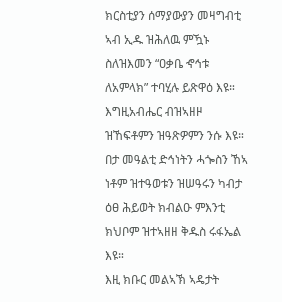ክርስቲያን ሰማያውያን መዛግብቲ ኣብ ኢዱ ዝሕለዉ ምዃኑ ስለዝእመን “ዐቃቤ ኆኅቱ ለአምላክ” ተባሂሉ ይጽዋዕ እዩ። እግዚአብሔር ብዝኣዘዞ ዝኸፍቶምን ዝዓጽዎምን ንሱ እዩ። በታ መዓልቲ ድኅነትን ሓጐስን ኸኣ ነቶም ዝተዓወቱን ዝሠዓሩን ካብታ ዕፀ ሕይወት ክብልዑ ምእንቲ ክህቦም ዝተኣዘዘ ቅዱስ ሩፋኤል እዩ።
እዚ ክቡር መልኣኽ ኣዴታት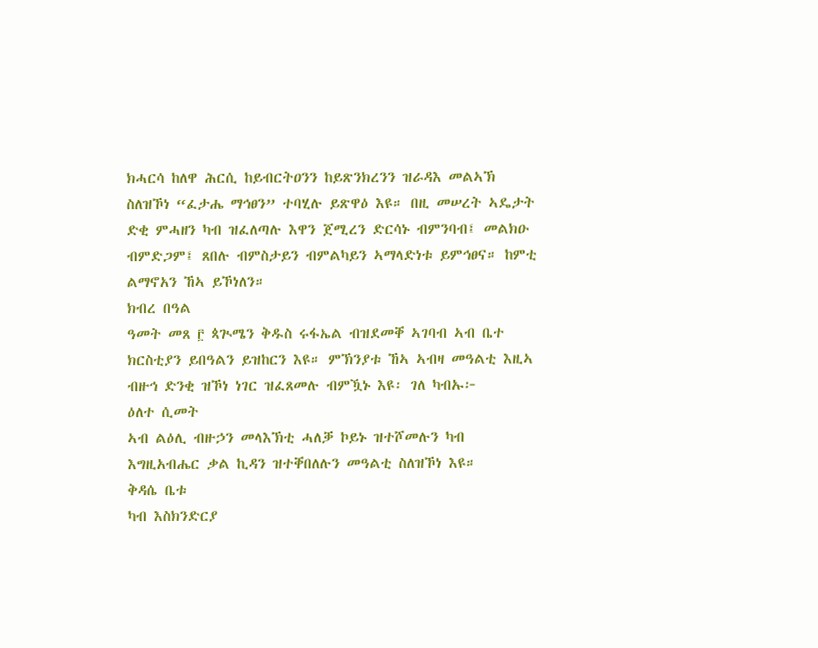ክሓርሳ ከለዋ ሕርሲ ከይብርትዐንን ከይጽንክረንን ዝራዳእ መልኣኽ ስለዝኾነ “ፈታሔ ማኅፀን” ተባሂሉ ይጽዋዕ እዩ። በዚ መሠረት ኣዴታት ድቂ ምሓዘን ካብ ዝፈለጣሉ እዋን ጀሚረን ድርሳኑ ብምንባብ፤ መልክዑ ብምድጋም፤ ጸበሉ ብምስታይን ብምልካይን ኣማላድነቱ ይምኅፀና። ከምቲ ልማኖአን ኸኣ ይኾነለን።
ክብረ በዓል
ዓመት መጸ ፫ ጳጒሜን ቅዱስ ሩፋኤል ብዝደመቐ ኣገባብ ኣብ ቤተ ክርስቲያን ይበዓልን ይዝከርን እዩ። ምኽንያቱ ኸኣ ኣብዛ መዓልቲ እዚኣ ብዙኅ ድንቂ ዝኾነ ነገር ዝፈጸመሉ ብምዃኑ እዩ፡ ገለ ካብኡ፦
ዕለተ ሲመት
ኣብ ልዕሊ ብዙኃን መላእኽቲ ሓለቓ ኮይኑ ዝተሾመሉን ካብ እግዚአብሔር ቃል ኪዳን ዝተቐበለሉን መዓልቲ ስለዝኾነ እዩ።
ቅዳሴ ቤቱ
ካብ እስክንድርያ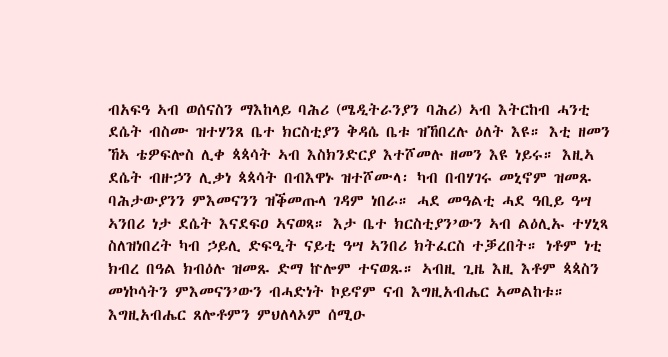ብአፍዓ ኣብ ወሰናስን ማእከላይ ባሕሪ (ሜዲትራንያን ባሕሪ) ኣብ እትርከብ ሓንቲ ደሴት ብስሙ ዝተሃንጸ ቤተ ክርስቲያን ቅዳሴ ቤቱ ዝኸበረሉ ዕለት እዩ። እቲ ዘመን ኸኣ ቴዎፍሎስ ሊቀ ጳጳሳት ኣብ እስክንድርያ እተሾመሉ ዘመን እዩ ነይሩ። እዚኣ ደሴት ብዙኃን ሊቃነ ጳጳሳት በብእዋኑ ዝተሾሙላ፡ ካብ በብሃገሩ መኒኖም ዝመጹ ባሕታውያንን ምእመናንን ዝቕመጡላ ገዳም ነበራ። ሓደ መዓልቲ ሓደ ዓቢይ ዓሣ ኣንበሪ ነታ ደሴት እናደፍዐ ኣናወጻ። እታ ቤተ ክርስቲያን’ውን ኣብ ልዕሊኡ ተሃኒጻ ስለዝነበረት ካብ ኃይሊ ድፍዒት ናይቲ ዓሣ ኣንበሪ ክትፈርስ ተቓረበት። ነቶም ነቲ ክብረ በዓል ክብዕሉ ዝመጹ ድማ ኵሎም ተናወጹ። ኣብዚ ጊዜ እዚ እቶም ጳጳስን መነኮሳትን ምእመናን’ውን ብሓድነት ኮይኖም ናብ እግዚአብሔር ኣመልከቱ። እግዚአብሔር ጸሎቶምን ምህለላኦም ሰሚዑ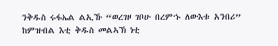ንቅዱስ ሩፋኤል ልኢኹ “ወረገዞ ገቦሁ በረምኁ ለውእቱ አንበሪ” ከምዝብል እቲ ቅዱስ መልኣኽ ነቲ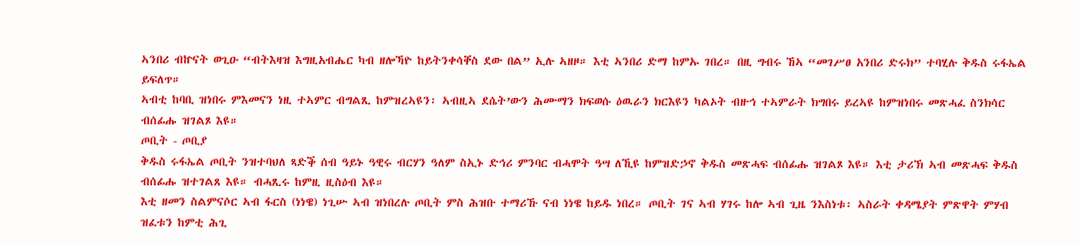ኣንበሪ ብኵናት ወጊዑ “ብትእዛዝ እግዚአብሔር ካብ ዘሎኻዮ ከይትንቀሳቐስ ደው በል” ኢሉ ኣዘዞ። እቲ ኣንበሪ ድማ ከምኡ ገበረ። በዚ ግብሩ ኸኣ “መገሥፀ አንበሪ ድሩክ” ተባሂሉ ቅዱስ ሩፋኤል ይፍለጥ።
ኣብቲ ከባቢ ዝነበሩ ምእመናን ነዚ ተኣምር ብግልጺ ከምዝረኣዩን፡ ኣብዚኣ ደሴት’ውን ሕሙማን ክፍወሱ ዕዉራን ክርእዩን ካልኦት ብዙኅ ተኣምራት ክግበሩ ይረኣዩ ከምዝነበሩ መጽሓፈ ስንክሳር ብሰፊሑ ዝገልጾ እዩ።
ጦቢት - ጦቢያ
ቅዱስ ሩፋኤል ጦቢት ንዝተባህለ ጻድቕ ሰብ ዓይኑ ዓዊሩ ብርሃን ዓለም ስኢኑ ድኅሪ ምንባር ብሓሞት ዓሣ ለኺዩ ከምዝድኃኖ ቅዱስ መጽሓፍ ብሰፊሑ ዝገልጾ እዩ። እቲ ታሪኽ ኣብ መጽሓፍ ቅዱስ ብሰፊሑ ዝተገልጸ እዩ። ብሓጺሩ ከምዚ ዚስዕብ እዩ።
እቲ ዘመን ስልምናሶር ኣብ ፋርስ (ነነዌ) ነጊሡ ኣብ ዝነበረሉ ጦቢት ምስ ሕዝቡ ተማሪኹ ናብ ነነዌ ከይዱ ነበረ። ጦቢት ገና ኣብ ሃገሩ ከሎ ኣብ ጊዜ ንእስነቱ፡ ኣስራት ቀዳሜያት ምጽዋት ምሃብ ዝፈቱን ከምቲ ሕጊ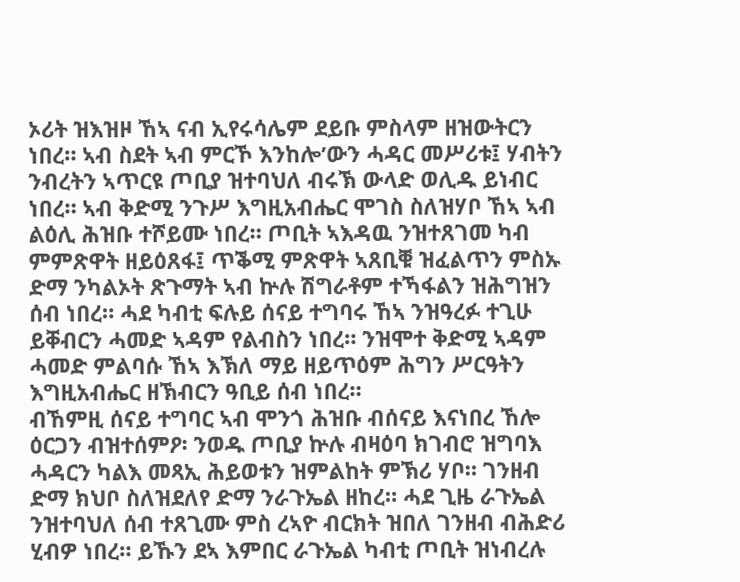ኦሪት ዝእዝዞ ኸኣ ናብ ኢየሩሳሌም ደይቡ ምስላም ዘዝውትርን ነበረ። ኣብ ስደት ኣብ ምርኾ እንከሎ’ውን ሓዳር መሥሪቱ፤ ሃብትን ንብረትን ኣጥርዩ ጦቢያ ዝተባህለ ብሩኽ ውላድ ወሊዱ ይነብር ነበረ። ኣብ ቅድሚ ንጉሥ እግዚአብሔር ሞገስ ስለዝሃቦ ኸኣ ኣብ ልዕሊ ሕዝቡ ተሾይሙ ነበረ። ጦቢት ኣእዳዉ ንዝተጸገመ ካብ ምምጽዋት ዘይዕጸፋ፤ ጥቕሚ ምጽዋት ኣጸቢቑ ዝፈልጥን ምስኡ ድማ ንካልኦት ጽጉማት ኣብ ኵሉ ሽግራቶም ተኻፋልን ዝሕግዝን ሰብ ነበረ። ሓደ ካብቲ ፍሉይ ሰናይ ተግባሩ ኸኣ ንዝዓረፉ ተጊሁ ይቐብርን ሓመድ ኣዳም የልብስን ነበረ። ንዝሞተ ቅድሚ ኣዳም ሓመድ ምልባሱ ኸኣ እኽለ ማይ ዘይጥዕም ሕግን ሥርዓትን እግዚአብሔር ዘኽብርን ዓቢይ ሰብ ነበረ።
ብኸምዚ ሰናይ ተግባር ኣብ ሞንጎ ሕዝቡ ብሰናይ እናነበረ ኸሎ ዕርጋን ብዝተሰምዖ፡ ንወዱ ጦቢያ ኵሉ ብዛዕባ ክገብሮ ዝግባእ ሓዳርን ካልእ መጻኢ ሕይወቱን ዝምልከት ምኽሪ ሃቦ። ገንዘብ ድማ ክህቦ ስለዝደለየ ድማ ንራጉኤል ዘከረ። ሓደ ጊዜ ራጉኤል ንዝተባህለ ሰብ ተጸጊሙ ምስ ረኣዮ ብርክት ዝበለ ገንዘብ ብሕድሪ ሂብዎ ነበረ። ይኹን ደኣ እምበር ራጉኤል ካብቲ ጦቢት ዝነብረሉ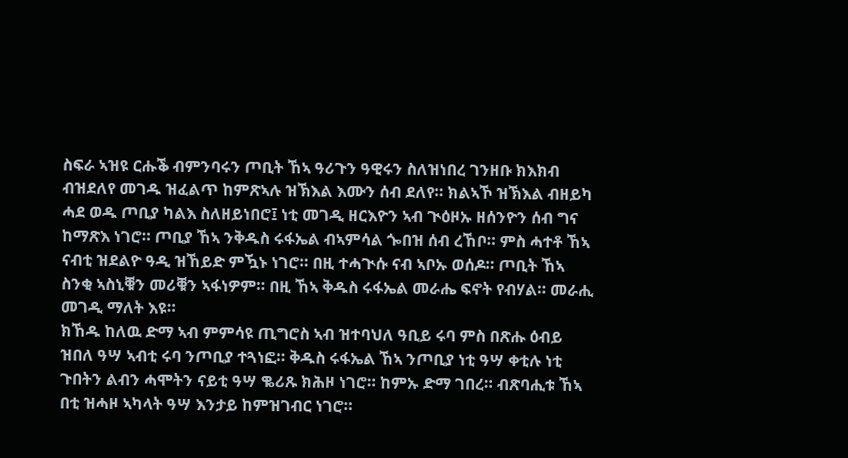ስፍራ ኣዝዩ ርሑቕ ብምንባሩን ጦቢት ኸኣ ዓሪጉን ዓዊሩን ስለዝነበረ ገንዘቡ ክእክብ ብዝደለየ መገዱ ዝፈልጥ ከምጽኣሉ ዝኽእል እሙን ሰብ ደለየ። ክልኣኾ ዝኽእል ብዘይካ ሓደ ወዱ ጦቢያ ካልእ ስለዘይነበሮ፤ ነቲ መገዲ ዘርእዮን ኣብ ጒዕዞኡ ዘሰንዮን ሰብ ግና ከማጽእ ነገሮ። ጦቢያ ኸኣ ንቅዱስ ሩፋኤል ብኣምሳል ጐበዝ ሰብ ረኸቦ። ምስ ሓተቶ ኸኣ ናብቲ ዝደልዮ ዓዲ ዝኸይድ ምዃኑ ነገሮ። በዚ ተሓጒሱ ናብ ኣቦኡ ወሰዶ። ጦቢት ኸኣ ስንቂ ኣስኒቑን መሪቑን ኣፋነዎም። በዚ ኸኣ ቅዱስ ሩፋኤል መራሔ ፍኖት የብሃል። መራሒ መገዲ ማለት እዩ።
ክኸዱ ከለዉ ድማ ኣብ ምምሳዩ ጢግሮስ ኣብ ዝተባህለ ዓቢይ ሩባ ምስ በጽሑ ዕብይ ዝበለ ዓሣ ኣብቲ ሩባ ንጦቢያ ተጓነፎ። ቅዱስ ሩፋኤል ኸኣ ንጦቢያ ነቲ ዓሣ ቀቲሉ ነቲ ጉበትን ልብን ሓሞትን ናይቲ ዓሣ ቈሪጹ ክሕዞ ነገሮ። ከምኡ ድማ ገበረ። ብጽባሒቱ ኸኣ በቲ ዝሓዞ ኣካላት ዓሣ እንታይ ከምዝገብር ነገሮ።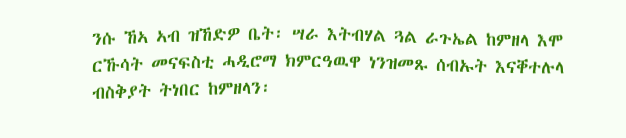ንሱ ኸኣ ኣብ ዝኸድዎ ቤት፡ ሣራ እትብሃል ጓል ራጉኤል ከምዘላ እሞ ርኹሳት መናፍስቲ ሓዲሮማ ክምርዓዉዋ ነንዝመጹ ሰብኡት እናቐተሉላ ብስቅያት ትነበር ከምዘላን፡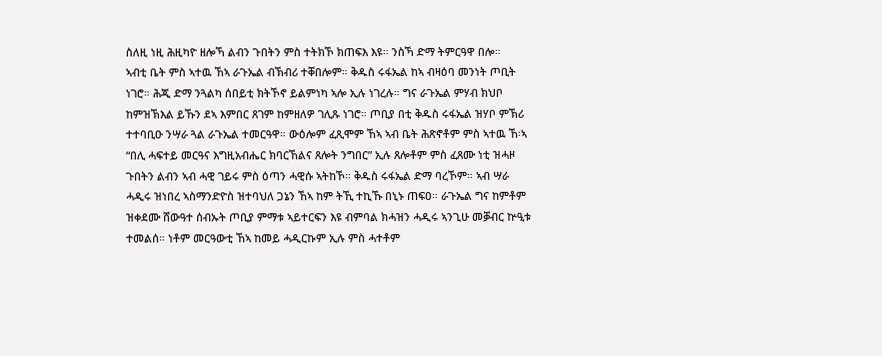ስለዚ ነዚ ሕዚካዮ ዘሎኻ ልብን ጉበትን ምስ ተትክኾ ክጠፍእ እዩ። ንስኻ ድማ ትምርዓዋ በሎ።
ኣብቲ ቤት ምስ ኣተዉ ኸኣ ራጉኤል ብኽብሪ ተቐበሎም። ቅዱስ ሩፋኤል ከኣ ብዛዕባ መንነት ጦቢት ነገሮ። ሕጂ ድማ ንጓልካ ሰበይቲ ክትኾኖ ይልምነካ ኣሎ ኢሉ ነገረሉ። ግና ራጉኤል ምሃብ ክህቦ ከምዝኽእል ይኹን ደኣ እምበር ጸገም ከምዘለዎ ገሊጹ ነገሮ። ጦቢያ በቲ ቅዱስ ሩፋኤል ዝሃቦ ምኽሪ ተተባቢዑ ንሣራ ጓል ራጉኤል ተመርዓዋ። ውዕሎም ፈጺሞም ኸኣ ኣብ ቤት ሕጽኖቶም ምስ ኣተዉ ኸ፡ኣ “በሊ ሓፍተይ መርዓና እግዚአብሔር ክባርኸልና ጸሎት ንግበር” ኢሉ ጸሎቶም ምስ ፈጸሙ ነቲ ዝሓዞ ጉበትን ልብን ኣብ ሓዊ ገይሩ ምስ ዕጣን ሓዊሱ ኣትከኾ። ቅዱስ ሩፋኤል ድማ ባረኾም። ኣብ ሣራ ሓዲሩ ዝነበረ ኣስማንድዮስ ዝተባህለ ጋኔን ኸኣ ከም ትኺ ተኪኹ በኒኑ ጠፍዐ። ራጉኤል ግና ከምቶም ዝቀደሙ ሸውዓተ ሰብኡት ጦቢያ ምማቱ ኣይተርፍን እዩ ብምባል ክሓዝን ሓዲሩ ኣንጊሁ መቓብር ኵዒቱ ተመልሰ። ነቶም መርዓውቲ ኸኣ ከመይ ሓዲርኩም ኢሉ ምስ ሓተቶም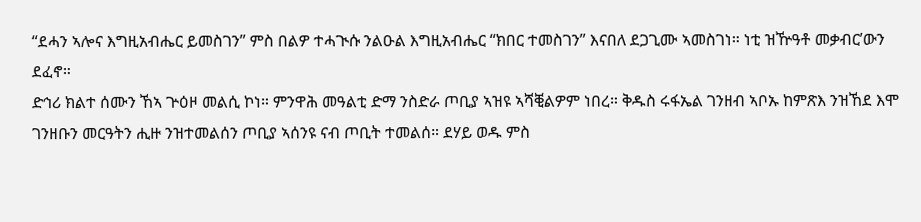“ደሓን ኣሎና እግዚአብሔር ይመስገን” ምስ በልዎ ተሓጒሱ ንልዑል እግዚአብሔር “ክበር ተመስገን” እናበለ ደጋጊሙ ኣመስገነ። ነቲ ዝዅዓቶ መቃብር’ውን ደፈኖ።
ድኅሪ ክልተ ሰሙን ኸኣ ጕዕዞ መልሲ ኮነ። ምንዋሕ መዓልቲ ድማ ንስድራ ጦቢያ ኣዝዩ ኣሻቒልዎም ነበረ። ቅዱስ ሩፋኤል ገንዘብ ኣቦኡ ከምጽእ ንዝኸደ እሞ ገንዘቡን መርዓትን ሒዙ ንዝተመልሰን ጦቢያ ኣሰንዩ ናብ ጦቢት ተመልሰ። ደሃይ ወዱ ምስ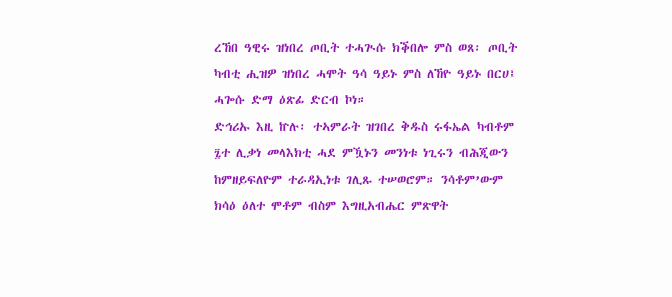ረኸበ ዓዊሩ ዝነበረ ጦቢት ተሓጒሱ ክቕበሎ ምስ ወጸ፡ ጦቢት ካብቲ ሒዝዎ ዝነበረ ሓሞት ዓሳ ዓይኑ ምስ ለኸዮ ዓይኑ በርሀ፤ ሓጐሱ ድማ ዕጽፊ ድርብ ኮነ።
ድኅሪኡ እዚ ኵሉ፡ ተኣምራት ዝገበረ ቅዱስ ሩፋኤል ካብቶም ፯ተ ሊቃነ መላእክቲ ሓደ ምዃኑን መንነቱ ነጊሩን ብሕጂውን ከምዘይፍለዮም ተራዳኢነቱ ገሊጹ ተሠወሮም። ንሳቶም’ውም ክሳዕ ዕለተ ሞቶም ብስም እግዚአብሔር ምጽዋት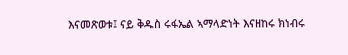እናመጽወቱ፤ ናይ ቅዱስ ሩፋኤል ኣማላድነት እናዘከሩ ክነብሩ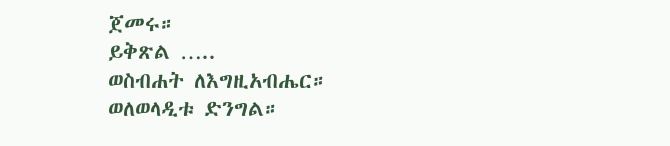ጀመሩ።
ይቅጽል …..
ወስብሐት ለእግዚአብሔር።
ወለወላዲቱ ድንግል።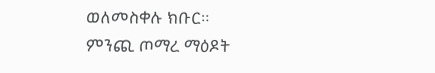ወለመስቀሉ ክቡር።
ምንጪ ጦማረ ማዕዶት